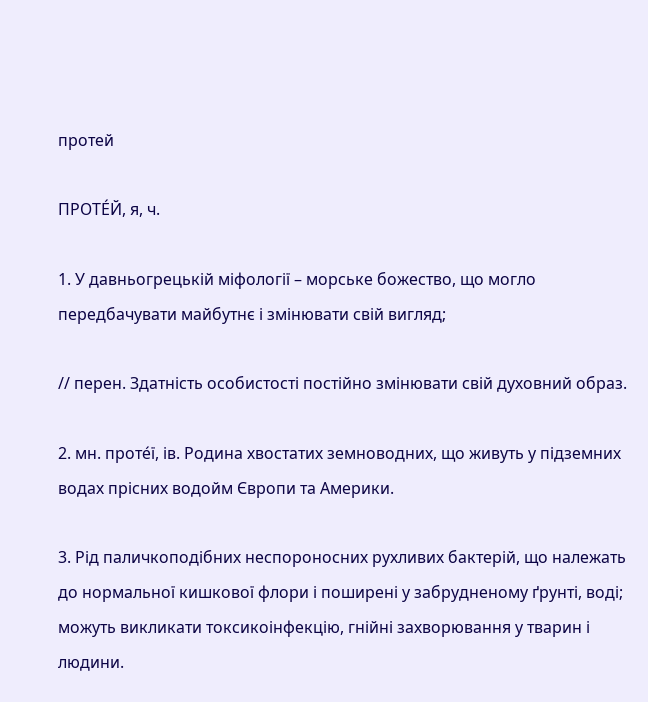протей

ПРОТЕ́Й, я, ч.

1. У давньогрецькій міфології – морське божество, що могло передбачувати майбутнє і змiнювати свiй вигляд;

// перен. Здатність особистості постійно змінювати свій духовний образ.

2. мн. проте́ї, ів. Родина хвостатих земноводних, що живуть у підземних водах прісних водойм Європи та Америки.

3. Рід паличкоподібних неспороносних рухливих бактерій, що належать до нормальної кишкової флори і поширені у забрудненому ґрунті, воді; можуть викликати токсикоінфекцію, гнійні захворювання у тварин і людини.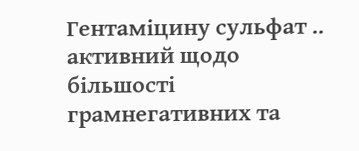Гентаміцину сульфат .. активний щодо більшості грамнегативних та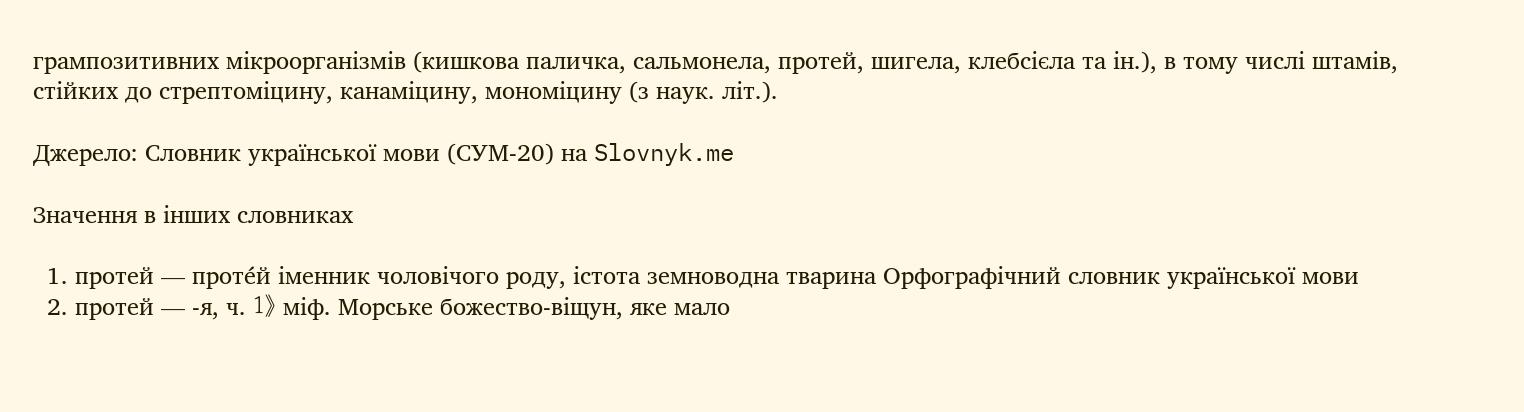грампозитивних мікроорганізмів (кишкова паличка, сальмонела, протей, шигела, клебсієла та ін.), в тому числі штамів, стійких до стрептоміцину, канаміцину, мономіцину (з наук. літ.).

Джерело: Словник української мови (СУМ-20) на Slovnyk.me

Значення в інших словниках

  1. протей — проте́й іменник чоловічого роду, істота земноводна тварина Орфографічний словник української мови
  2. протей — -я, ч. 1》 міф. Морське божество-віщун, яке мало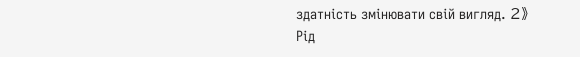здатність змінювати свій вигляд. 2》 Рід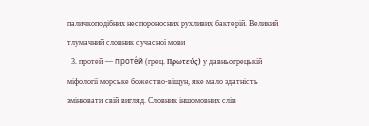паличкоподібних неспороносних рухливих бактерій. Великий тлумачний словник сучасної мови
  3. протей — проте́й (грец. Πρωτεύς) у давньогрецькій міфології морське божество-віщун, яке мало здатність змінювати свій вигляд. Словник іншомовних слів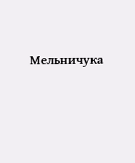Мельничука